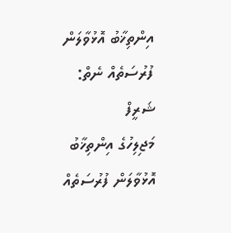އިންތިޚާބު އޮޅުވާލަން ފުރުސަތެއް ނެތް: ޝަރީފް
މަޖިލިހުގެ އިންތިޚާބު އޮޅުވާލަން ފުރުސަތެއް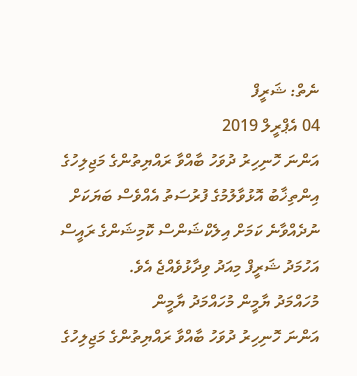ނެތް: ޝަރީފް
04 އެޕްރީލް 2019
އަންނަ ހޮނިހިރު ދުވަހު ބާއްވާ ރައްޔިތުންގެ މަޖިލިހުގެ އިންތިޚާބު އޮޅުވާލުމުގެ ފުރުސަތު އެއްވެސް ބަޔަކަށް ނުދެއްވާނެ ކަމަށް އިލެކްޝަންސް ކޮމިޝަންގެ ރައީސް އަހުމަދު ޝަރީފް މިއަދު ވިދާޅުވެއްޖެ އެވެ.
މުހައްމަދު ޔާމީން މުހައްމަދު ޔާމީން
އަންނަ ހޮނިހިރު ދުވަހު ބާއްވާ ރައްޔިތުންގެ މަޖިލިހުގެ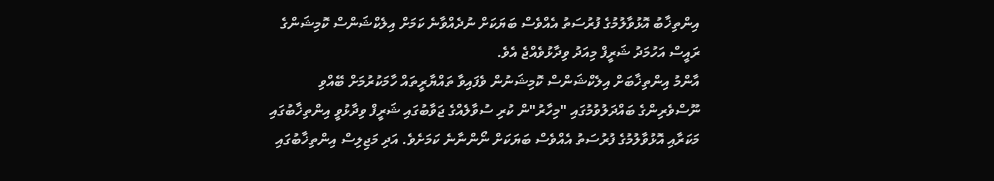އިންތިޚާބު އޮޅުވާލުމުގެ ފުރުސަތު އެއްވެސް ބަޔަކަށް ނުދެއްވާނެ ކަމަށް އިލެކްޝަންސް ކޮމިޝަންގެ ރައީސް އަހުމަދު ޝަރީފް މިއަދު ވިދާޅުވެއްޖެ އެވެ.
އާންމު އިންތިޚާބަށް އިލެކްޝަންސް ކޮމިޝަނުން ވެފައިވާ ތައްޔާރީތައް ހާމަކުރުމަށް ބޭއްވި ނޫސްވެރިންގެ ބައްދަލުވުމުގައި "މިހާރު"ން ކުރި ސުވާލެއްގެ ޖަވާބުގައި ޝަރީފް ވިދާޅުވީ އިންތިޚާބުގައި މަކަރާއި އޮޅުވާލުމުގެ ފުރުސަތު އެއްވެސް ބަޔަކަށް ނޯންނާނެ ކަމަށެވެ. އަދި މަޖިލިސް އިންތިޚާބުގައި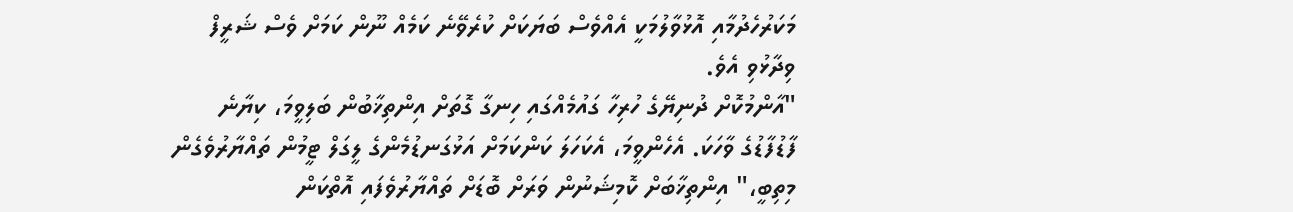މަކަރުހެދުމާއި އޮޅުވާލުމަކީ އެއްވެސް ބަޔަކަށް ކުރެވޭނެ ކަމެއް ނޫން ކަމަށް ވެސް ޝަރީފް ވިދާޅުވި އެވެ.
"އާންމުކޮށް ދުނިޔޭގެ ހުރިހާ ގައުމެއްގައި ހިނގާ ގޮތަށް އިންތިޚާބުން ބަލިވީމަ، ކިޔާނެ ފާޑުފާޑުގެ ވާހަކަ. އެހެންވީމަ، އެކަހަލަ ކަންކަމަށް އަޅުގަނޑުމެންގެ ލީގަލް ޓީމުން ތައްޔާރުވެގެން މިތިބީ،" އިންތިޚާބަށް ކޮމިޝަނުން ވަރަށް ބޮޑަށް ތައްޔާރުވެފައި އޮތްކަން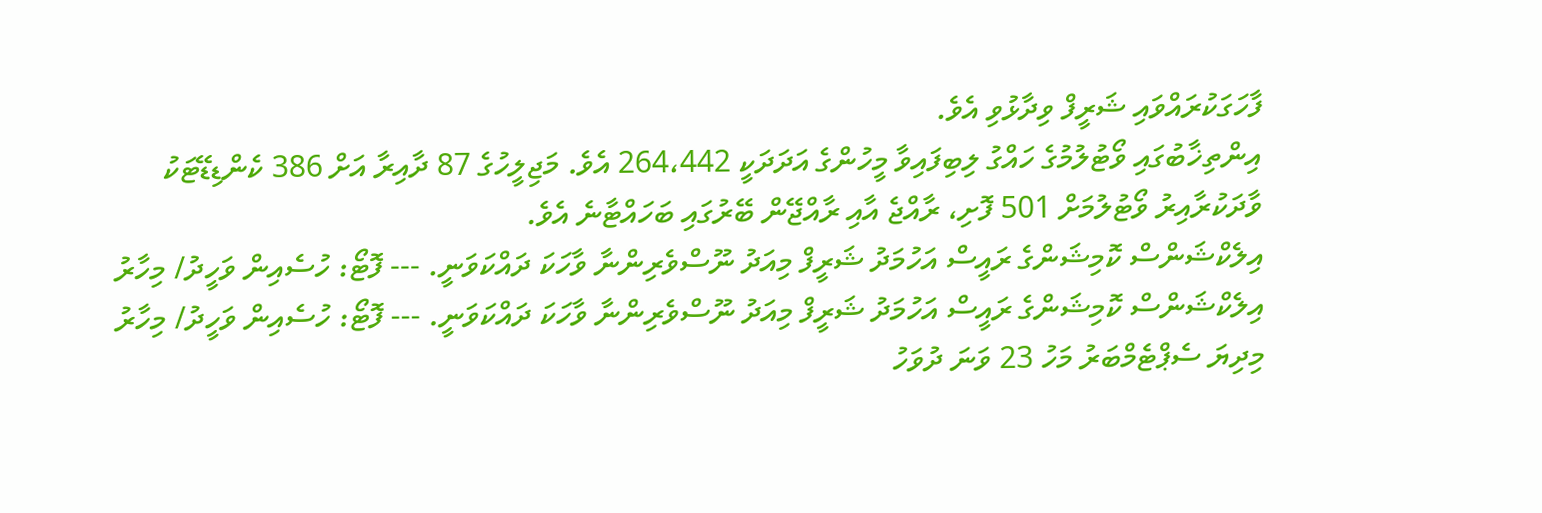ފާހަގަކުރައްވައި ޝަރީފް ވިދާޅުވި އެވެ.
އިންތިޚާބުގައި ވޯޓުލުމުގެ ހައްގު ލިބިފައިވާ މީހުންގެ އަދަދަކީ 264،442 އެވެ. މަޖިލީހުގެ 87 ދާއިރާ އަށް 386 ކެންޑިޑޭޓަކު ވާދަކުރާއިރު ވޯޓުލުމަށް 501 ފޮށި، ރާއްޖެ އާއި ރާއްޖޭން ބޭރުގައި ބަހައްޓާނެ އެވެ.
އިލެކްޝަންސް ކޮމިޝަންގެ ރައީސް އަހުމަދު ޝަރީފް މިއަދު ނޫސްވެރިންނާ ވާހަކަ ދައްކަވަނީ. --- ފޮޓޯ: ހުސެއިން ވަހީދު/ މިހާރު
އިލެކްޝަންސް ކޮމިޝަންގެ ރައީސް އަހުމަދު ޝަރީފް މިއަދު ނޫސްވެރިންނާ ވާހަކަ ދައްކަވަނީ. --- ފޮޓޯ: ހުސެއިން ވަހީދު/ މިހާރު
މިދިޔަ ސެޕްޓެމްބަރު މަހު 23 ވަނަ ދުވަހު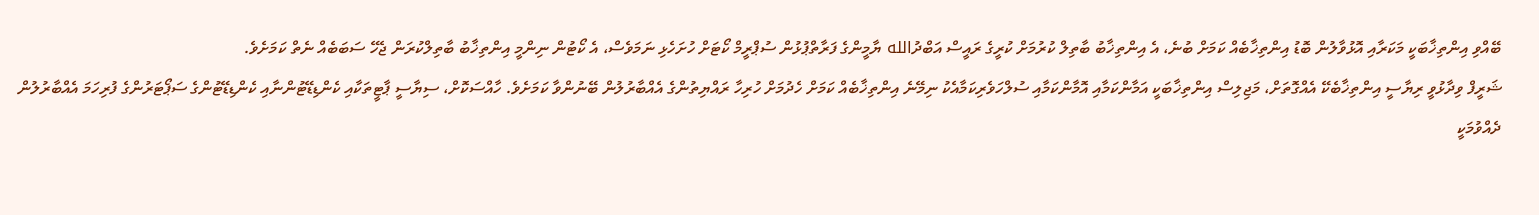ބޭއްވި އިންތިޚާބަކީ މަކަރާއި އޮޅުވާލުން ބޮޑު އިންތިޚާބެއް ކަމަށް ބުނެ، އެ އިންތިޚާބު ބާތިލް ކުރުމަށް ކުރީގެ ރައީސް އަބްދުالله ޔާމީންގެ ފަރާތްޕުޅުން ސުޕްރީމް ކޯޓަށް ހުށަހެޅި ނަމަވެސް، އެ ކޯޓުން ނިންމީ އިންތިޚާބު ބާތިލްކުރަން ޖެހޭ ސަބަބެއް ނެތް ކަމަށެވެ.
ޝަރީފް ވިދާޅުވީ ރިޔާސީ އިންތިޚާބެކޭ އެއްގޮތަށް، މަޖިލިސް އިންތިޚާބަކީ އަމާންކަމާއި އޮމާންކަމާއި ސުލްހަވެރިކަމާއެކު ނިމޭނެ އިންތިޚާބެއް ކަމަށް ހެދުމަށް ހުރިހާ ރައްޔިތުންގެ އެއްބާރުލުން ބޭނުންވާ ކަމަށެވެ. ހާއްސަކޮށް، ސިޔާސީ ޕާޓީތަކާއި ކެންޑިޑޭޓުންނާއި ކެންޑިޑޭޓުންގެ ސަޕޯޓަރުންގެ ފުރިހަމަ އެއްބާރުލުން ދެއްވުމަކީ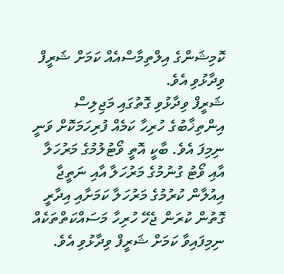ކޮމިޝަންގެ އިލްތިމާސްއެއް ކަމަށް ޝަރީފް ވިދާޅުވި އެވެ.
ޝަރީފް ވިދާޅުވި ގޮތުގައި މަޖިލިސް އިންތިޚާބުގެ ހުރިހާ ކަމެއް ފުރިހަމަކޮށް ވަނީ ނިމިފަ އެވެ. ބާކީ އޮތީ ވޯޓުލުމުގެ މަރުހަލާ އާއި ވޯޓު ގުނުމުގެ މަރުހަލާ އާއި ނަތީޖާ އިއުލާން ކުރުމުގެ މަރުހަލާ ކަމަށާއި އިދާރީ ގޮތުން ކުރަން ޖެހޭ ހުރިހާ މަސައްކަތްތަކެއް ނިމިފައިވާ ކަމަށް ޝަރީފް ވިދާޅުވި އެވެ.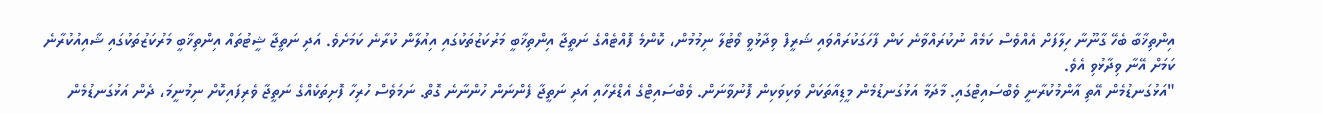އިންތިޚާބާ ބެހޭ ގާނޫނާ ހިލާފަށް އެއްވެސް ކަމެއް ނުކުރައްވާނެ ކަން ފާހަގަކުރައްވައި ޝަރީފް ވިދާޅުވީ ވޯޓުލާ ނިމުމުން، ކޮންމެ ފޮއްޓެއްގެ ނަތީޖާ އިންތިޚާބީ މަރުކަޒުތަކުގައި އިއުލާން ކުރާނެ ކަމަށެވެ. އަދި ނަތީޖާ ޝީޓުތައް އިންތިޚާބީ މަރުކަޒުތަކުގައި ޝާއިއުކުރާނެ ކަމަށް އޭނާ ވިދާޅުވި އެވެ.
"އަޅުގަނޑުމެން އޭތި އާންމުކުރާނީ ވެބްސައިޓްގައި. މާދަމާ އަޅުގަނޑުމެން މީޑިއާތަކަށް ވަކިވަކިން ފޮނުވާނަން. ވެބްސައިޓްގެ އެޑްރެހާއި އަދި ނަތީޖާ ފެންނަން ހުންނާނެ ގޮތް. ނަމަވެސް ހުރިހާ ފޮށިތަކެއްގެ ނަތީޖާ ވެރިފައިކޮށް ނިމުނީމަ، ދެން އަޅުގަނޑުމެން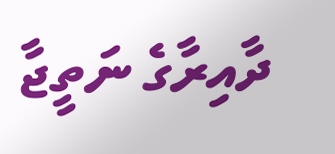ދާއިރާގެ ނަތީޖާ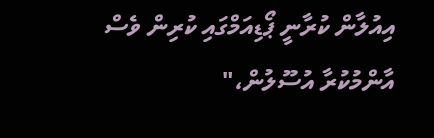އިއުލާން ކުރާނީ ޕޯޑިއަމްގައި ކުރިން ވެސް އާންމުކުރާ އުސޫލުން،"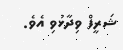ޝަރީފް ވިދާޅުވި އެވެ.